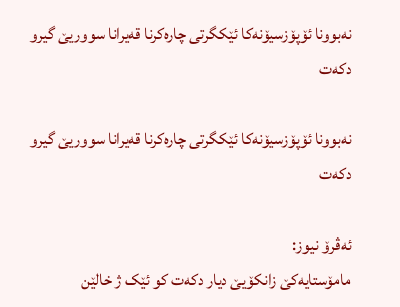نەبوونا ئۆپۆزسیۆنەکا ئێکگرتی چارەکرنا قەیرانا سووریێ گیرو دکەت

نەبوونا ئۆپۆزسیۆنەکا ئێکگرتی چارەکرنا قەیرانا سووریێ گیرو دکەت

ئەڤرۆ نیوز:
مامۆستایەکێ زانکۆیێ دیار دکەت کو ئێک ژ خالێن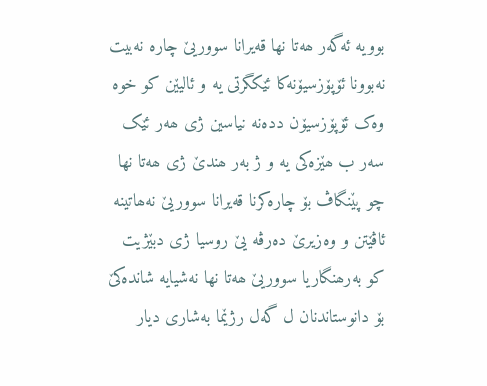بوویە ئەگەر ھەتا نھا قەیرانا سووریێ چارە نەبیت نەبوونا ئۆپۆزسیۆنەکا ئێکگرتی یە و ئالیێن کو خوە وەک ئۆپۆزسیۆن ددەنە نیاسین ژی ھەر ئێک سەر ب ھێزەکی یە و ژ بەر ھندێ ژی ھەتا نھا چو پێنگاڤ بۆ چارەکرنا قەیرانا سووریێ نەھاتینە ئاڤێتن و وەزیرێ دەرڤە یێ روسیا ژی دبێژیت کو بەرھنگاریا سووریێ ھەتا نھا نەشیایە شاندەکێ بۆ دانوستاندنان ل گەل رژێما بەشاری دیار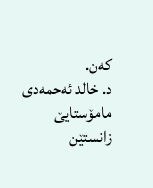کەن.
د. خالد ئەحمەدی مامۆستایێ زانستێن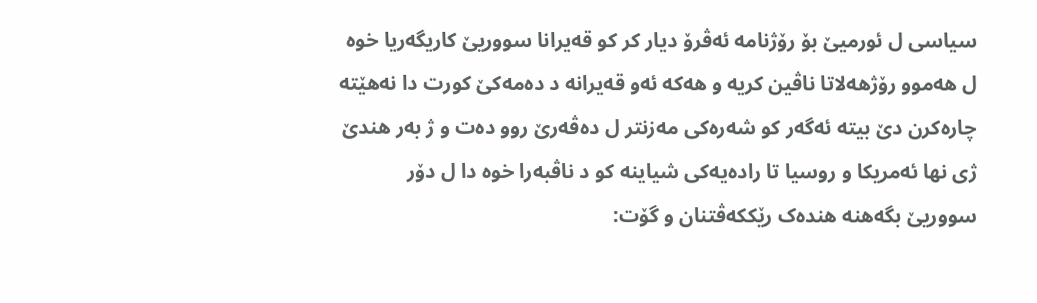سیاسی ل ئورمیێ بۆ رۆژنامە ئەڤرۆ دیار کر کو قەیرانا سووریێ کاریگەریا خوە ل ھەموو رۆژھەلاتا ناڤین کریە و ھەکە ئەو قەیرانە د دەمەکێ کورت دا نەھێتە چارەکرن دێ بیتە ئەگەر کو شەرەکی مەزنتر ل دەڤەرێ روو دەت و ژ بەر ھندێ ژی نھا ئەمریکا و روسیا تا رادەیەکی شیاینە کو د ناڤبەرا خوە دا ل دۆر سووریێ بگەھنە ھندەک رێککەڤتنان و گۆت: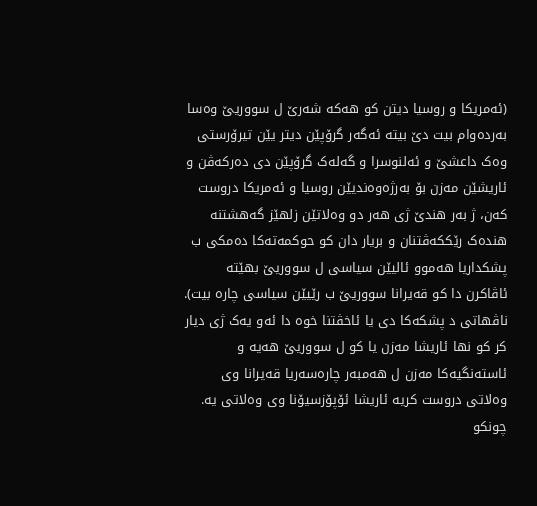(ئەمریکا و روسیا دیتن کو ھەکە شەرێ ل سووریێ وەسا بەردەوام بیت دێ بیتە ئەگەر گرۆپێن دیتر یێن تیرۆرستی وەک داعشێ و ئەلنوسرا و گەلەک گرۆپێن دی دەرکەڤن و ئاریشێن مەزن بۆ بەرژەوەندیێن روسیا و ئەمریکا دروست کەن، ژ بەر ھندێ ژی ھەر دو وەلاتێن زلھێز گەھشتنە ھندەک رێککەڤتنان و بریار دان کو حوکمەتەکا دەمکی ب پشکداریا ھەموو ئالیێن سیاسی ل سووریێ بھێتە ئاڤاکرن دا کو قەیرانا سووریێ ب رێیێن سیاسی چارە بیت).
ناڤھاتی د پشکەکا دی یا ئاخڤتنا خوە دا ئەو یەک ژی دیار کر کو نھا ئاریشا مەزن یا کو ل سووریێ ھەیە و ئاستەنگیەکا مەزن ل ھەمبەر چارەسەریا قەیرانا وی وەلاتی دروست کریە ئاریشا ئۆپۆزسیۆنا وی وەلاتی یە. چونکو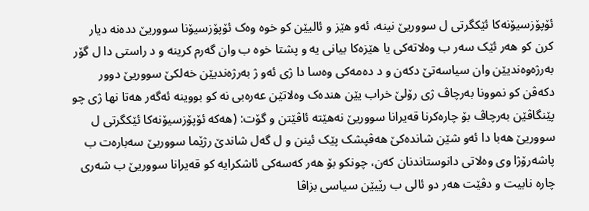ئۆپۆزسیۆنەکا ئێکگرتی ل سووریێ نینە، ئەو ھێز و ئالیێن کو خوە وەک ئۆپۆزسیۆنا سووریێ ددەنە دیار کرن کو ھەر ئێک سەر ب وەلاتەکی یا ھێزەکا بیانی یە و پشتا خوە ب وان گەرم کرینە و د راستی دا ل گۆر بەرژەوەندیێن وان سیاسەتێ دکەن و د دەمەکی وەسا دا ژی ئەو ژ بەرژەندیێن خەلکێ سووریێ دوور دکەڤن کو نموونا بەرچاڤ ژی رۆلێ خراب یێن ھندەک وەلاتێن عەرەبی نە کو بووینە ئەگەر ھەتا نھا ژی چو پێنگاڤێن بەرچاڤ بۆ چارەکرنا قەیرانا سووریێ نەھێتە ئاڤێتن و گۆت: (ھەکە ئۆپۆزسیۆنەکا ئێکگرتی ل سووریێ ھەبا دا ئەو شێن شاندەکێ ھەڤپشک پێک ئینن و ل گەل شاندێ رژێما سووریێ سەبارەت ب پاشەرۆژا وی وەلاتی دانوستاندنان کەن، چونکو بۆ ھەر کەسەکی ئاشکرایە کو قەیرانا سووریێ ب شەری چارە نابیت و دڤێت ھەر دو ئالی ب رێیێن سیاسی بزاڤا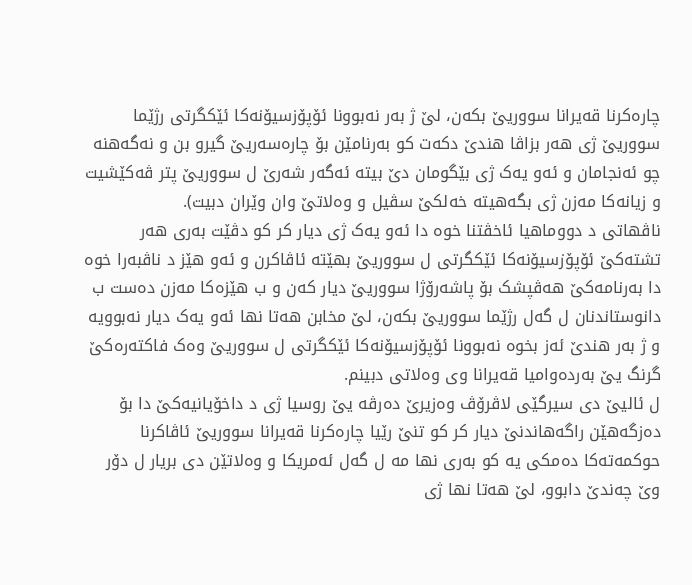چارەکرنا قەیرانا سووریێ بکەن، لێ ژ بەر نەبوونا ئۆپۆزسیۆنەکا ئێکگرتی رژێما سووریێ ژی ھەر بزاڤا ھندێ دکەت کو بەرنامێن بۆ چارەسەریێ گیرو بن و نەگەھنە چو ئەنجامان و ئەو یەک ژی بێگومان دێ بیتە ئەگەر شەرێ ل سووریێ پتر ڤەکێشیت و زیانەکا مەزن ژی بگەھیتە خەلکێ سڤیل و وەلاتێ وان وێران دبیت).
ناڤھاتی د دووماھیا ئاخڤتنا خوە دا ئەو یەک ژی دیار کر کو دڤێت بەری ھەر تشتەکێ ئۆپۆزسیۆنەکا ئێکگرتی ل سووریێ بھێتە ئاڤاکرن و ئەو ھێز د ناڤبەرا خوە دا بەرنامەکێ ھەڤپشک بۆ پاشەرۆژا سووریێ دیار کەن و ب ھێزەکا مەزن دەست ب دانوستاندنان ل گەل رژێما سووریێ بکەن، لێ مخابن ھەتا نھا ئەو یەک دیار نەبوویە و ژ بەر ھندێ ئەز بخوە نەبوونا ئۆپۆزسیۆنەکا ئێکگرتی ل سووریێ وەک فاکتەرەکێ گرنگ یێ بەردەوامیا قەیرانا وی وەلاتی دبینم.
ل ئالیێ دی سیرگێی لاڤرۆڤ وەزیرێ دەرڤە یێ روسیا ژی د داخۆیانیەکێ دا بۆ دەزگەھێن راگەھاندنێ دیار کر کو تنێ رێیا چارەکرنا قەیرانا سووریێ ئاڤاکرنا حوکمەتەکا دەمکی یە کو بەری نھا مە ل گەل ئەمریکا و وەلاتێن دی بریار ل دۆر وێ چەندێ دابوو، لێ ھەتا نھا ژی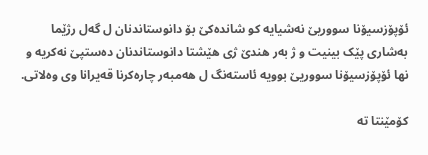ئۆپۆزسیۆنا سووریێ نەشیایە کو شاندەکێ بۆ دانوستاندنان ل گەل رژێما بەشاری پێک بینیت و ژ بەر ھندێ ژی ھێشتا دانوستاندنان دەستپێ نەکریە و نھا ئۆپۆزسیۆنا سووریێ بوویە ئاستەنگ ل ھەمبەر چارەکرنا قەیرانا وی وەلاتی.

کۆمێنتا تە